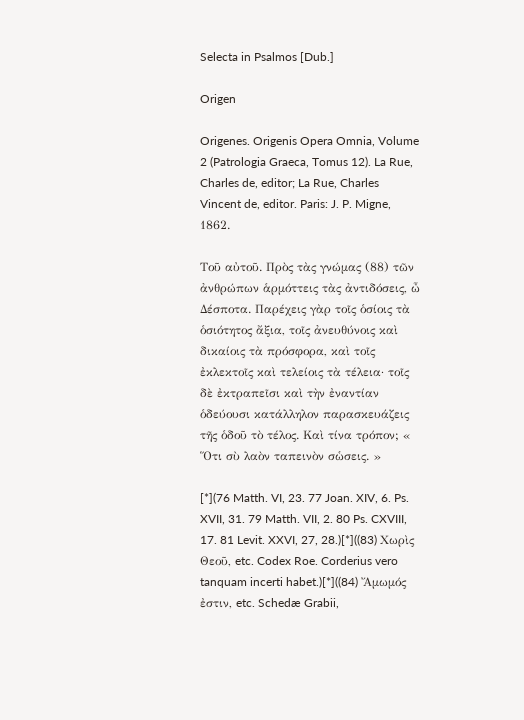Selecta in Psalmos [Dub.]

Origen

Origenes. Origenis Opera Omnia, Volume 2 (Patrologia Graeca, Tomus 12). La Rue, Charles de, editor; La Rue, Charles Vincent de, editor. Paris: J. P. Migne, 1862.

Τοῦ αὐτοῦ. Πρὸς τὰς γνώμας (88) τῶν ἀνθρώπων ἁρμόττεις τὰς ἀντιδόσεις, ὦ Δέσποτα. Παρέχεις γὰρ τοῖς ὁσίοις τὰ ὁσιότητος ἄξια, τοῖς ἀνευθύνοις καὶ δικαίοις τὰ πρόσφορα, καὶ τοῖς ἐκλεκτοῖς καὶ τελείοις τὰ τέλεια· τοῖς δὲ ἐκτραπεῖσι καὶ τὴν ἐναντίαν ὁδεύουσι κατάλληλον παρασκευάζεις τῆς ὁδοῦ τὸ τέλος. Καὶ τίνα τρόπον; « Ὅτι σὺ λαὸν ταπεινὸν σὡσεις. »

[*](76 Matth. VI, 23. 77 Joan. XIV, 6. Ps. XVII, 31. 79 Matth. VII, 2. 80 Ps. CXVIII, 17. 81 Levit. XXVI, 27, 28.)[*]((83) Χωρὶς Θεοῦ, etc. Codex Roe. Corderius vero tanquam incerti habet.)[*]((84) Ἄμωμός ἐστιν, etc. Schedæ Grabii,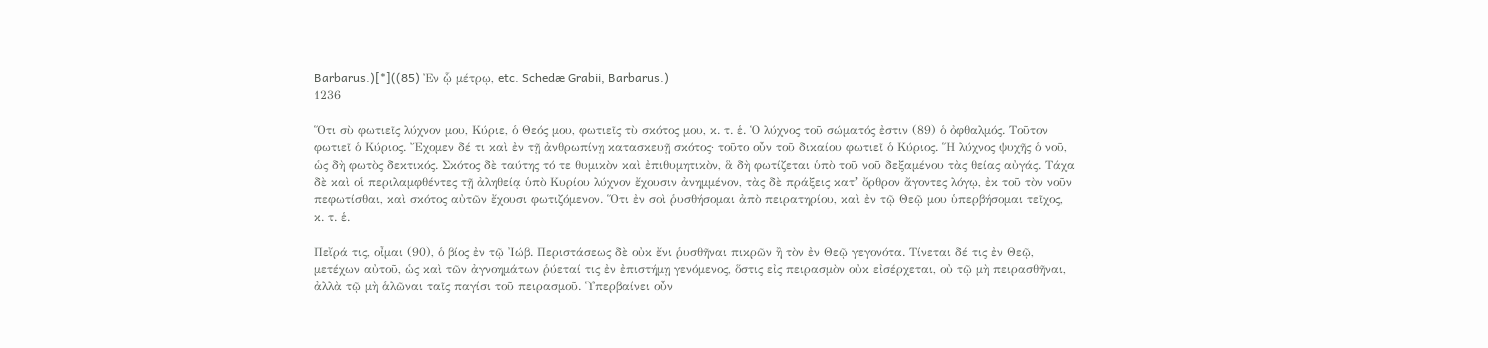Barbarus.)[*]((85) Ἐν ᾧ μέτρῳ, etc. Schedæ Grabii, Barbarus.)
1236

Ὅτι σὺ φωτιεῖς λύχνον μου, Κύριε, ὁ Θεός μου, φωτιεῖς τὺ σκότος μου, κ. τ. ἑ. Ὁ λύχνος τοῦ σώματός ἐστιν (89) ὁ ὀφθαλμός. Τοῦτον φωτιεῖ ὁ Κύριος. Ἔχομεν δέ τι καὶ ἐν τῇ ἀνθρωπίνῃ κατασκευῇ σκότος· τοῦτο οὖν τοῦ δικαίου φωτιεῖ ὁ Κύριος. Ἥ λύχνος ψυχῆς ὁ νοῦ, ὡς δὴ φωτὸς δεκτικός. Σκότος δὲ ταύτης τό τε θυμικὸν καὶ ἐπιθυμητικὸν, ἃ δὴ φωτίζεται ὑπὸ τοῦ νοῦ δεξαμένου τὰς θείας αὐγάς. Τάχα δὲ καὶ οἱ περιλαμφθέντες τῇ ἀληθείᾳ ὑπὸ Κυρίου λύχνον ἔχουσιν ἀνημμένον, τὰς δὲ πράξεις κατʼ ὄρθρον ἄγοντες λόγῳ, ἐκ τοῦ τὸν νοῦν πεφωτίσθαι, καὶ σκότος αὐτῶν ἔχουσι φωτιζόμενον. Ὅτι ἐν σοὶ ῥυσθήσομαι ἀπὸ πειρατηρίου, καὶ ἐν τῷ Θεῷ μου ὑπερβήσομαι τεῖχος, κ. τ. ἑ.

Πεἴρά τις, οἶμαι (90), ὁ βίος ἐν τῷ Ἰώβ. Περιστάσεως δὲ οὐκ ἔνι ῥυσθῆναι πικρῶν ἢ τὸν ἐν Θεῷ γεγονότα. Τίνεται δέ τις ἐν Θεῷ, μετέχων αὐτοῦ, ὡς καὶ τῶν ἀγνοημάτων ῥύεταί τις ἐν ἐπιστήμῃ γενόμενος, ὅστις εἰς πειρασμὸν οὐκ εἰσέρχεται, οὐ τῷ μὴ πειρασθῆναι, ἀλλὰ τῷ μὴ ἁλῶναι ταῖς παγίσι τοῦ πειρασμοῦ. Ὑπερβαίνει οὖν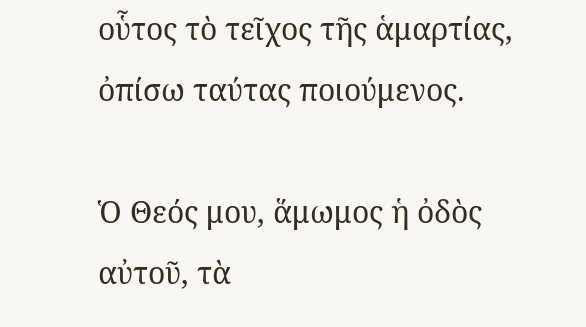οὗτος τὸ τεῖχος τῆς ἁμαρτίας, ὀπίσω ταύτας ποιούμενος.

Ὁ Θεός μου, ἅμωμος ἡ ὀδὸς αὐτοῦ, τὰ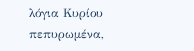λόγια Κυρίου πεπυρωμένα,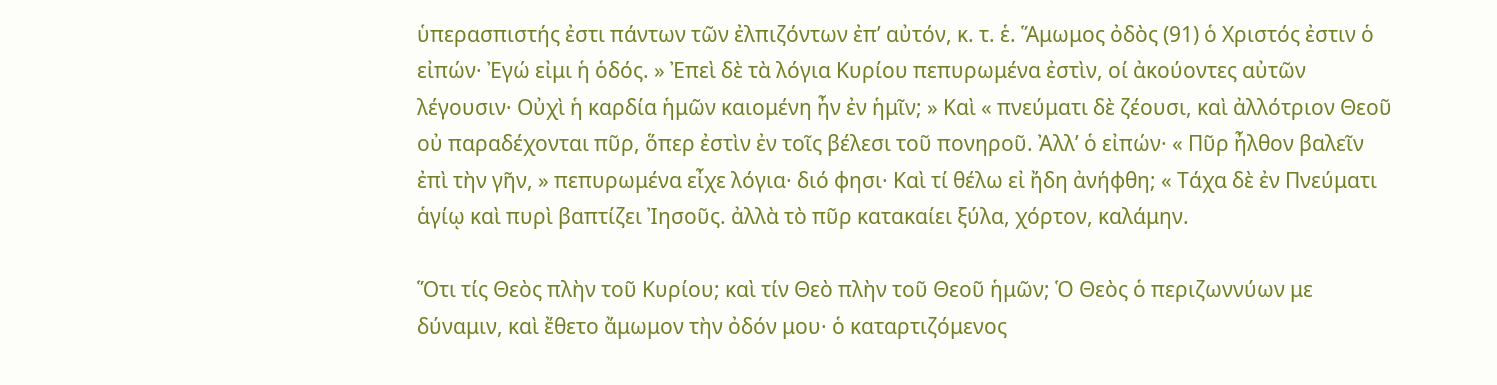ὑπερασπιστής ἐστι πάντων τῶν ἐλπιζόντων ἐπʼ αὐτόν, κ. τ. ἑ. Ἅμωμος ὀδὸς (91) ὁ Χριστός ἐστιν ὁ εἰπών· Ἐγώ εἰμι ἡ ὁδός. » Ἐπεὶ δὲ τὰ λόγια Κυρίου πεπυρωμένα ἐστὶν, οί ἀκούοντες αὐτῶν λέγουσιν· Οὐχὶ ἡ καρδία ἡμῶν καιομένη ἦν ἐν ἡμῖν; » Καὶ « πνεύματι δὲ ζέουσι, καὶ ἀλλότριον Θεοῦ οὐ παραδέχονται πῦρ, ὅπερ ἐστὶν ἐν τοῖς βέλεσι τοῦ πονηροῦ. Ἀλλʼ ὁ εἰπών· « Πῦρ ἦλθον βαλεῖν ἐπὶ τὴν γῆν, » πεπυρωμένα εἶχε λόγια· διό φησι· Καὶ τί θέλω εἰ ἤδη ἀνήφθη; « Τάχα δὲ ἐν Πνεύματι ἁγίῳ καὶ πυρὶ βαπτίζει Ἰησοῦς. ἀλλὰ τὸ πῦρ κατακαίει ξύλα, χόρτον, καλάμην.

Ὅτι τίς Θεὸς πλὴν τοῦ Κυρίου; καὶ τίν Θεὸ πλὴν τοῦ Θεοῦ ἡμῶν; Ὁ Θεὸς ὁ περιζωννύων με δύναμιν, καὶ ἔθετο ἄμωμον τὴν ὀδόν μου· ὁ καταρτιζόμενος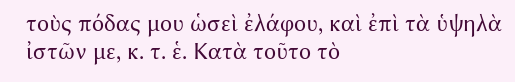τοὺς πόδας μου ὡσεὶ ἐλάφου, καὶ ἐπὶ τὰ ὑψηλὰ ἰστῶν με, κ. τ. ἑ. Κατὰ τοῦτο τὸ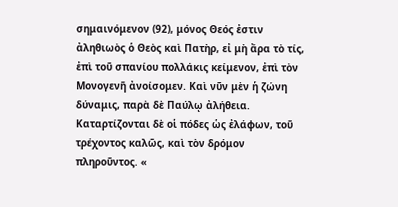σημαινόμενον (92), μόνος Θεός ἐστιν ἀληθιωὸς ὁ Θεὸς καὶ Πατὴρ, εἰ μὴ ἄρα τὸ τίς, ἐπὶ τοῦ σπανίου πολλάκις κείμενον, ἐπὶ τὸν Μονογενῆ ἀνοίσομεν. Καὶ νῦν μὲν ἡ ζώνη δύναμις, παρὰ δὲ Παύλῳ ἀλήθεια. Καταρτίζονται δὲ οἱ πόδες ὡς ἐλάφων, τοῦ τρέχοντος καλῶς, καὶ τὸν δρόμον πληροῦντος. «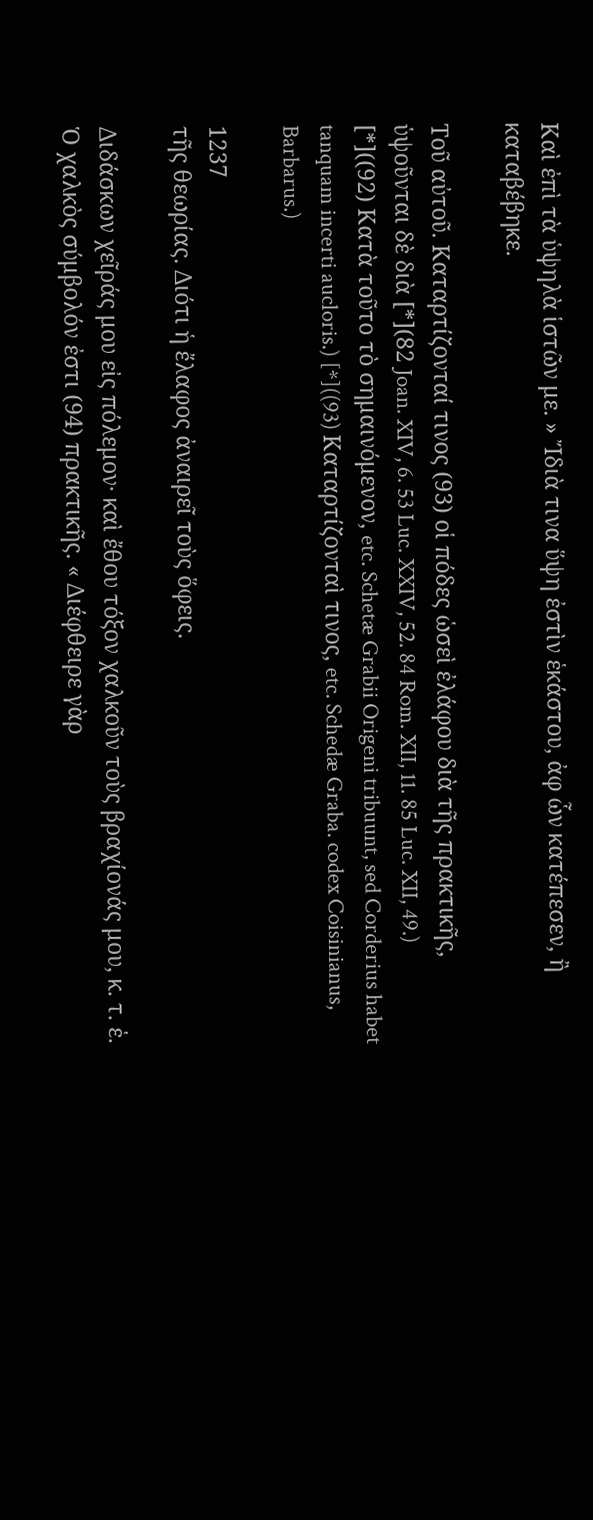Καὶ ἐπὶ τὰ ὑψηλὰ ἱστῶν με. » Ἴδιὰ τινα ὕψη ἐστὶν ἑκάστου, ἀφ ὧν κατέπεσεν, ἢ καταβέβηκε.

Τοῦ αὐτοῦ. Καταρτίζονταί τινος (93) οἱ πόδες ὡσεὶ ἐλάφου διὰ τῆς πρακτικῆς, ὑψοῦνται δὲ διὰ [*](82 Joan. XIV, 6. 53 Luc. XXIV, 52. 84 Rom. XII, 11. 85 Luc. XII, 49.) [*]((92) Κατὰ τοῦτο τὸ σημαινόμενον, etc. Schetæ Grabii Origeni tribuunt, sed Corderius habet tanquam incerti aucloris.) [*]((93) Καταρτίζονταὶ τινος, etc. Schedæ Graba. codex Coisinianus, Barbarus.)

1237
τῆς θεωρίας. Διότι ἡ ἔλαφος ἀναιρεῖ τοὺς ὅφεις.

Διδάσκων χεῖράς μου εἰς πόλεμον· καὶ ἔθου τόξον χαλκοῦν τοὺς βραχίονάς μου, κ. τ. ἑ. Ὁ χαλκὸς σύμβολόν ἐστι (94) πρακτικῆς. « Διέφθειρε γὰρ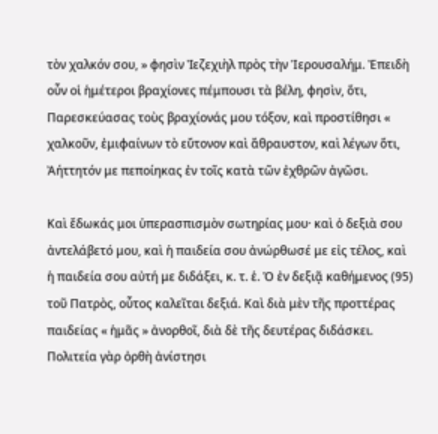τὸν χαλκόν σου, » φησὶν Ἰεζεχιὴλ πρὸς τὴν Ἱερουσαλήμ. Ἐπειδὴ οὖν οἱ ἡμέτεροι βραχίονες πέμπουσι τὰ βέλη, φησὶν, ὅτι, Παρεσκεύασας τοὺς βραχίονάς μου τόξον, καὶ προστίθησι « χαλκοῦν, ἐμιφαίνων τὸ εὔτονον καὶ ἄθραυστον, καὶ λέγων ὅτι, Ἀήττητόν με πεποίηκας ἐν τοῖς κατὰ τῶν ἐχθρῶν ἀγῶσι.

Καὶ ἔδωκάς μοι ὑπερασπισμὸν σωτηρίας μου· καὶ ὁ δεξιὰ σου ἀντελάβετό μου, καὶ ἡ παιδεία σου ἀνώρθωσέ με εἰς τέλος, καὶ ἡ παιδεία σου αὐτή με διδάξει, κ. τ. ἑ. Ὁ ἐν δεξιᾷ καθήμενος (95) τοῦ Πατρὸς, οὗτος καλεῖται δεξιά. Καὶ διὰ μὲν τῆς προττέρας παιδείας « ἡμᾶς » ἀνορθοῖ, διὰ δὲ τῆς δευτέρας διδάσκει. Πολιτεία γὰρ ὀρθὴ ἀνίστησι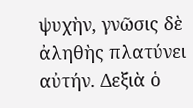ψυχὴν, γνῶσις δὲ ἀληθὴς πλατύνει αὐτήν. Δεξιὰ ὁ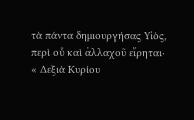τὰ πάντα δημιουργήσας Υἱὸς, περὶ οὗ καὶ ἀλλαχοῦ εἴρηται· « Δεξιὰ Κυρίου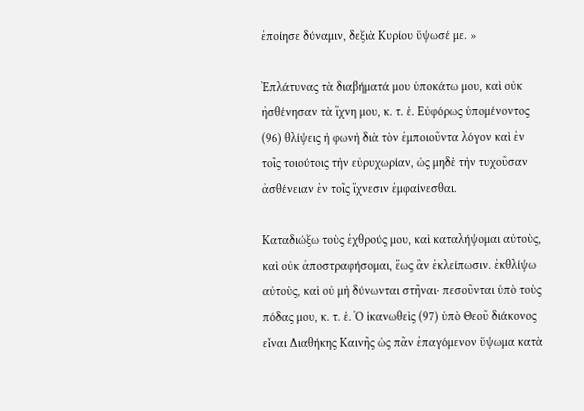ἐποίησε δύναμιν, δεξιὰ Κυρίου ὕψωσέ με. »

Ἐπλάτυνας τὰ διαβήματά μου ὑποκάτω μου, καὶ οὐκ ἠσθένησαν τὰ ἵχνη μου, κ. τ. ἑ. Εὐφόρως ὑπομένοντος (96) θλίψεις ἡ φωνὴ διὰ τὸν ἐμποιοῦντα λόγον καὶ ἐν τοῖς τοιούτοις τὴν εὐρυχωρίαν, ὡς μηδὲ τὴν τυχοῦσαν ἀσθένειαν ἐν τοῖς ἴχνεσιν ἐμφαίνεσθαι.

Καταδιώξω τοὺς ἐχθρούς μου, καὶ καταλήψομαι αὐτοὺς, καὶ οὐκ ἀποστραφήσομαι, ἕως ἂν ἐκλείπωσιν. ἐκθλίψω αὐτοὺς, καὶ οὐ μὴ δύνωνται στῆναι· πεσοῦνται ὑπὸ τοὺς πόδας μου, κ. τ. ἑ. Ὁ ἱκανωθεὶς (97) ὑπὸ Θεοῦ διάκονος εἶναι Διαθήκης Καινῆς ὡς πᾶν ἐπαγόμενον ὕψωμα κατὰ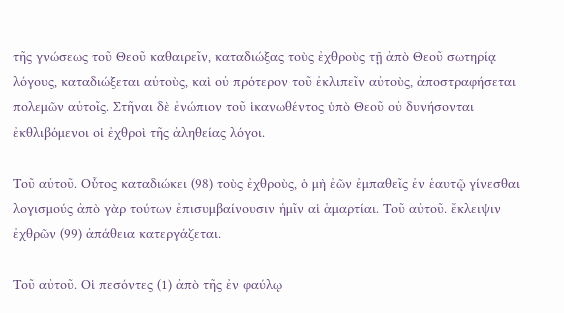τῆς γνώσεως τοῦ Θεοῦ καθαιρεῖν, καταδιώξας τοὺς ἐχθροὺς τῇ ἀπὸ Θεοῦ σωτηρίᾳ λόγους, καταδιώξεται αὐτοὺς, καὶ οὐ πρότερον τοῦ ἐκλιπεῖν αὐτοὺς, ἀποστραφήσεται πολεμῶν αὐτοῖς. Στῆναι δὲ ἐνώπιον τοῦ ἱκανωθέντος ὑπὸ Θεοῦ οὐ δυνήσονται ἐκθλιβόμενοι οἱ ἐχθροὶ τῆς ἀληθείας λόγοι.

Τοῦ αὐτοῦ. Οὗτος καταδιώκει (98) τοὺς ἐχθροὺς, ὁ μὴ ἐῶν ἐμπαθεῖς ἐν ἑαυτῷ γίνεσθαι λογισμούς ἀπὸ γὰρ τούτων ἐπισυμβαίνουσιν ἡμῖν αἱ ἁμαρτίαι. Τοῦ αὐτοῦ. ἔκλειψιν ἐχθρῶν (99) ἀπάθεια κατεργάζεται.

Τοῦ αὐτοῦ. Οἱ πεσόντες (1) ἀπὸ τῆς ἐν φαύλῳ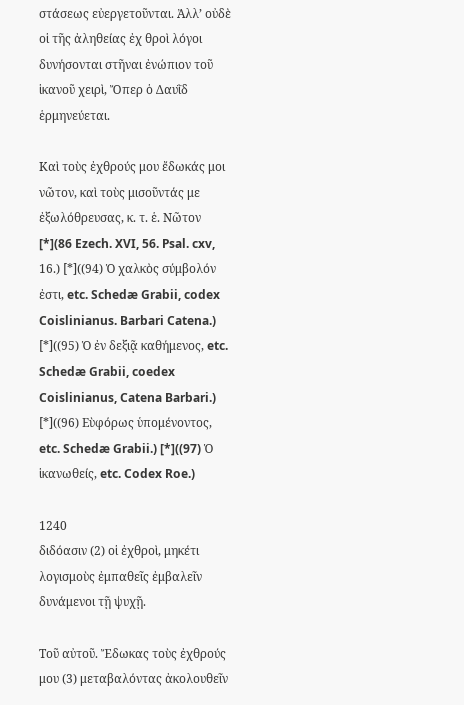στάσεως εὐεργετοῦνται. Ἀλλʼ οὐδὲ οἱ τῆς ἀληθείας ἐχ θροὶ λόγοι δυνήσονται στῆναι ἐνώπιον τοῦ ἱκανοῦ χειρὶ, Ὄπερ ὁ Δαυῒδ ἑρμηνεύεται.

Καὶ τοὺς ἐχθρούς μου ἔδωκάς μοι νῶτον, καὶ τοὺς μισοῦντάς με ἐξωλόθρευσας, κ. τ. ἑ. Νῶτον [*](86 Ezech. XVI, 56. Psal. cxv, 16.) [*]((94) Ὁ χαλκὸς σύμβολόν ἐστι, etc. Schedæ Grabii, codex Coislinianus. Barbari Catena.) [*]((95) Ὁ ἐν δεξιᾷ καθήμενος, etc. Schedæ Grabii, coedex Coislinianus, Catena Barbari.) [*]((96) Εὺφόρως ὑπομένοντος, etc. Schedæ Grabii.) [*]((97) Ὁ ἱκανωθείς, etc. Codex Roe.)

1240
διδόασιν (2) οἱ ἐχθροὶ, μηκέτι λογισμοὺς ἐμπαθεῖς ἐμβαλεῖν δυνάμενοι τῇ ψυχῇ.

Τοῦ αὐτοῦ. Ἔδωκας τοὺς ἐχθρούς μου (3) μεταβαλόντας ἀκολουθεῖν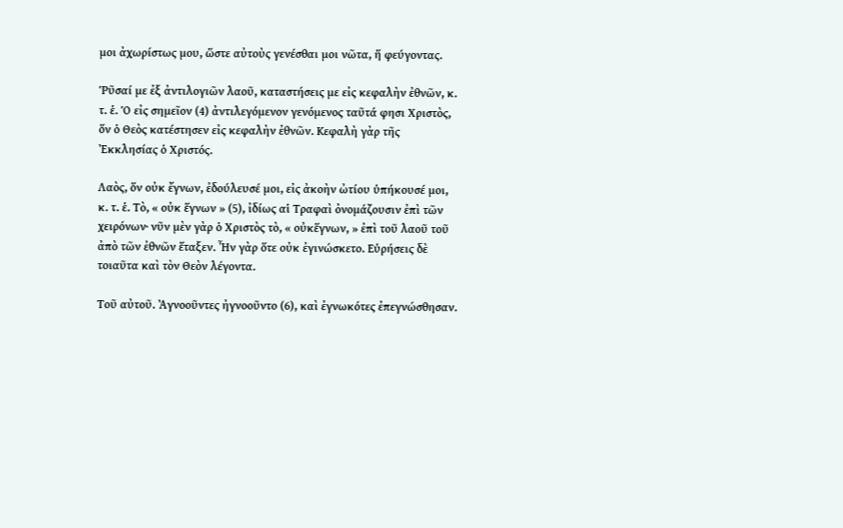μοι ἀχωρίστως μου, ὥστε αὐτοὺς γενέσθαι μοι νῶτα, ἥ φεύγοντας.

Ῥῦσαί με ἐξ ἀντιλογιῶν λαοῦ, καταστήσεις με εἰς κεφαλὴν ἐθνῶν, κ. τ. ἑ. Ὁ εἰς σημεῖον (4) ἀντιλεγόμενον γενόμενος ταῦτά φησι Χριστὸς, ὅν ὁ Θεὸς κατέστησεν εἰς κεφαλὴν ἐθνῶν. Κεφαλὴ γὰρ τῆς Ἐκκλησίας ὁ Χριστός.

Λαὸς, ὅν οὐκ ἔγνων, ἐδούλευσέ μοι, εἰς ἀκοὴν ὠτίου ὑπήκουσέ μοι, κ. τ. ἑ. Τὸ, « οὐκ ἕγνων » (5), ἰδίως αἱ Τραφαὶ ὀνομάζουσιν ἐπὶ τῶν χειρόνων· νῦν μὲν γὰρ ὁ Χριστὸς τὸ, « οὐκἕγνων, » ἐπὶ τοῦ λαοῦ τοῦ ἀπὸ τῶν ἐθνῶν ἕταξεν. Ἦν γὰρ ὅτε οὐκ ἐγινώσκετο. Εὑρήσεις δὲ τοιαῦτα καὶ τὸν Θεὸν λέγοντα.

Τοῦ αὐτοῦ. Ἀγνοοῦντες ἠγνοοῦντο (6), καὶ ἐγνωκότες ἐπεγνώσθησαν.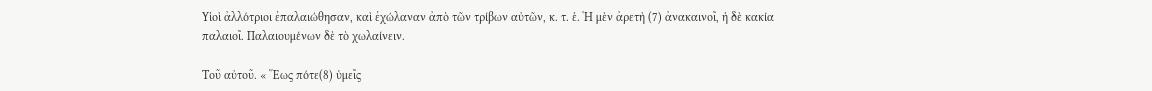Υἱοὶ ἀλλότριοι ἐπαλαιώθησαν, καὶ ἐχώλαναν ἀπὸ τῶν τρίβων αὐτῶν, κ. τ. ἑ. Ἡ μὲν ἀρετὴ (7) ἀνακαινοῖ, ἡ δὲ κακία παλαιοῖ. Παλαιουμένων δὲ τὸ χωλαίνειν.

Τοῦ αὐτοῦ. « Ἕως πότε(8) ὑμεῖς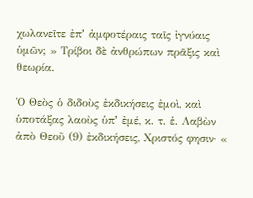χωλανεῖτε ἐπʼ ἀμφοτέραις ταῖς ἰγνύαις ὑμῶν; » Τρίβοι δὲ ἀνθρώπων πρᾶξις καὶ θεωρία.

Ὁ Θεὸς ὁ διδοὺς ἐκδικήσεις ἐμοὶ, καὶ ὑποτάξας λαοὺς ὑπʼ ἐμέ, κ. τ. ἑ. Λαβὼν ἀπὸ Θεοῦ (9) ἐκδικήσεις, Χριστός φησιν· «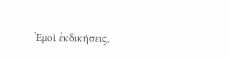Ἐμοὶ ἐκδικήσεις,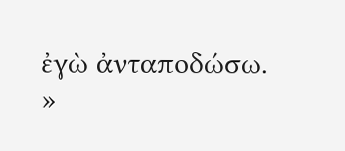ἐγὼ ἀνταποδώσω. »